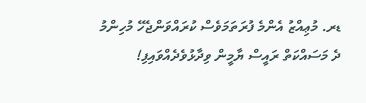ޑރ. މުޢިއްޒު އެންމެ ފުރަތަމަވެސް ކުރައްވަންޖެހޭ މުހިންމު ދެ މަސައްކަތް ރައީސް ޔާމީން ވިދާޅުވެދެއްވައިފި!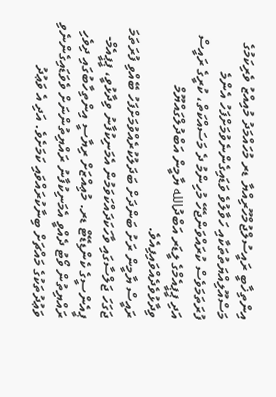އިންތިޚާބީ ރައީސުލްޖުމްހޫރިއްޔާ ޑރ މުހައްމަދު މުއިއްޒު ވެރިކަމުގެ މަސްއޫލިއްޔަތުތަކާއި ހަވާލުވެ ވަޑައިގެންނެވުމަށްފަހު އެންމެ ފުރަތަމަވެސް ކުރައްވަންޖެހޭ މުހިންމު ދެ މަސައްކަތް، ކުރީގެ ރައީސް އަދި ޕީޕީއެމްގެ ލީޑަރ އަބްދުالله ޔާމީން އަބްދުލްގައްޔޫމް ވިދާޅުވެދެއްވައިފިއެވެ.
ރައީސް ޔާމީން ރަށު ބަންދަށް ބަދަލުކުރެއްވުމަށްފަހު ބޭއްވި ފުރަތަމަ ޖަގަހަ ޖަލްސާގައި ވާހަކަދައްކަވަމުން އެމަނިކުފާނު ވިދާޅުވީ، ޕީޕީއެމް-ޕީއެންސީގެ ކެންޑިޑޭޓް ޑރ. މުޢިއްޒަށް ރިޔާސީ އިންތިހާބުގައި ދިވެހި ރައްޔިތުން ވޯޓު ދެއްވީ އެމަނިކުފާނު ރައްޔިތުންނަށް ވެވަޑައިގެންނެވި ވަޢުދުތަކުގެ މައްޗަށް ބިނާކުރައްވައި ކަމަށެވެ. އަދި އެ ވަޢުދު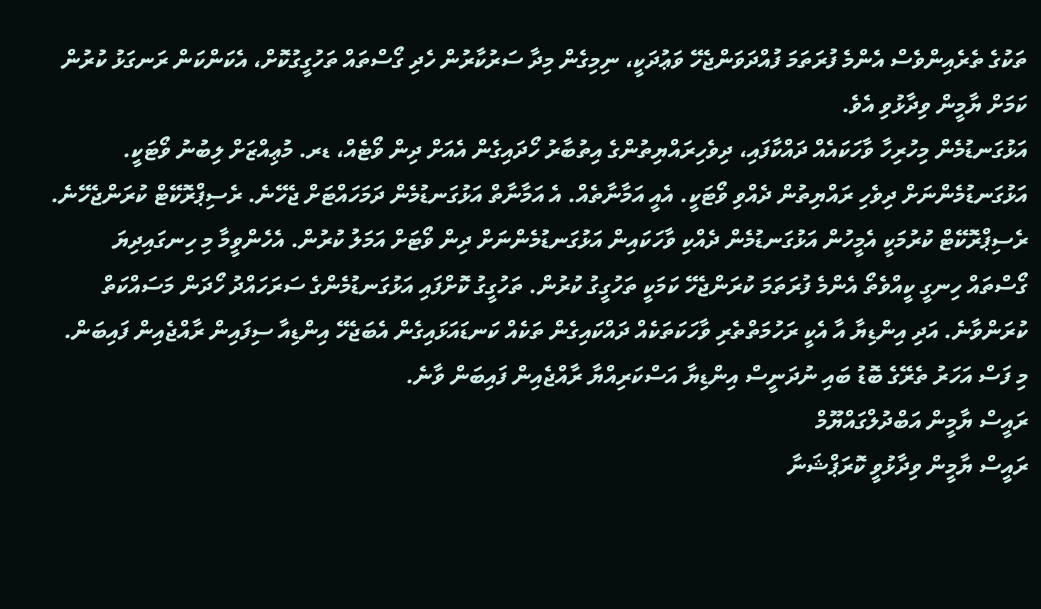ތަކުގެ ތެރެއިންވެސް އެންމެ ފުރަތަމަ ފުއްދަވަންޖެހޭ ވަޢުދަކީ، ނިމިގެން މިދާ ސަރުކާރުން ހެދި ގޯސްތައް ތަހުގީގުކޮށް، އެކަންކަން ރަނގަޅު ކުރުން ކަމަށް ޔާމީން ވިދާޅުވި އެވެ.
އަޅުގަނޑުމެން މިހުރިހާ ވާހަކައެއް ދައްކާފައި، ދިވެހިރައްޔިތުންގެ އިތުބާރު ހޯދައިގެން އެއަށް ދިން ވޯޓެއް، ޑރ. މުޢިއްޒަށް ލިބުނު ވޯޓަކީ. އަޅުގަނޑުމެންނަށް ދިވެހި ރައްޔިތުން ދެއްވި ވޯޓަކީ. އެއީ އަމާނާތެއް. އެ އަމާނާތް އަޅުގަނޑުމެން ދަމަހައްޓަށް ޖެހޭނެ. ރެސިޕްރޮކޭޓް ކުރަންޖެހޭނެ. ރެސިޕްރޮކޭޓް ކުރުމަކީ އެމީހުން އަޅުގަނޑުމެން ދެއްކި ވާހަކައިން އަޅުގަނޑުމެންނަށް ދިން ވޯޓަށް އަމަލު ކުރުން. އެހެންވީމާ މި ހިނގައިދިޔަ ގޯސްތައް ހިނގީ ކީއްވެތޯ އެންމެ ފުރަތަމަ ކުރަންޖެހޭ ކަމަކީ ތަހުގީގު ކުރުން. ތަހުގީގު ކޮށްފައި އަޅުގަނޑުމެންގެ ސަރަހައްދު ހޯދަން މަސައްކަތް ކުރަންވާނެ. އަދި އިންޑިޔާ އާ އެކީ ރަހުމަތްތެރި ވާހަކަތަކެއް ދައްކައިގެން ތަކެއް ކަނޑައަޅައިގެން އެބަޖެހޭ އިންޑިއާ ސިފައިން ރާއްޖެއިން ފައިބަން. މި ފަސް އަހަރު ތެރޭގެ ބޮޑު ބައި ނުދަނީސް އިންޑިޔާ އަސްކަރިއްޔާ ރާއްޖެއިން ފައިބަން ވާނެ.
ރައީސް ޔާމީން އަބްދުލްގައްޔޫމް
ރައީސް ޔާމީން ވިދާޅުވީ ކޮރަޕްޝަނާ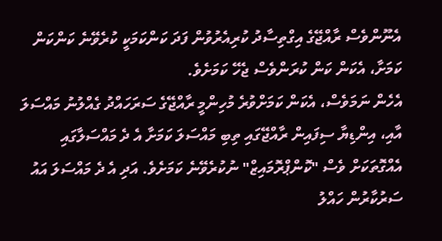އެނޫންވެސް ރާއްޖޭގެ އިގްތިސާދު ކުރިއެރުވުން ފަދަ ކަންކަމަކީ ކުރެވޭނެ ކަންކަން ކަމަށާ، އެކަން ކަން ކުރަންވެސް ޖެހޭ ކަމަށެވެ.
އެހެން ނަމަވެސް، އެކަން ކަމަށްވުރެ މުހިންމީ ރާއްޖޭގެ ސަރަހައްދު ގެއްލުނު މައްސަލަ އާއި، އިންޑިޔާ ސިފައިން ރާއްޖޭގައި ތިބި މައްސަލަ ކަމަށާ އެ ދެ މައްސަލާގައި އެއްގޮތަކަށް ވެސް "ކޮންޕްރޮމައިޒް" ނުކުރެވޭނެ ކަމަށެވެ. އަދި އެ ދެ މައްސަލަ އައު ސަރުކާރުން ހައްލު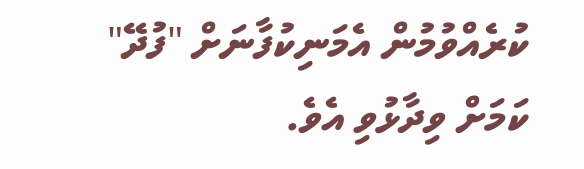ކުރެއްވުމުން އެމަނިކުފާނަށް "ފުދޭ" ކަމަށް ވިދާޅުވި އެވެ.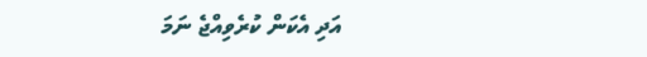އަދި އެކަން ކުރެވިއްޖެ ނަމަ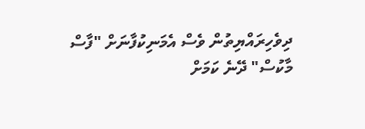ދިވެހިރައްޔިތުން ވެސް އެމަނިކުފާނަށް "ފާސް މާކުސް" ދޭނެ ކަމަށް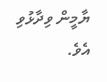ޔާމީން ވިދާޅުވި އެވެ.